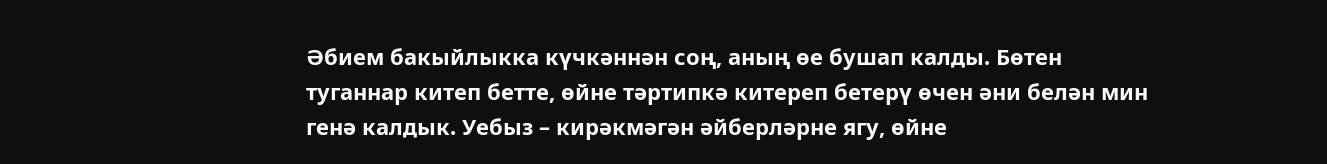Әбием бакыйлыкка күчкәннән соң, аның өе бушап калды. Бөтен туганнар китеп бетте, өйне тәртипкә китереп бетерү өчен әни белән мин генә калдык. Уебыз – кирәкмәгән әйберләрне ягу, өйне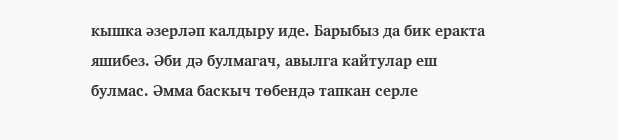кышка әзерләп калдыру иде. Барыбыз да бик еракта яшибез. Әби дә булмагач, авылга кайтулар еш булмас. Әмма баскыч төбендә тапкан серле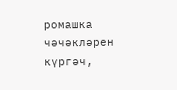ромашка чәчәкләрен күргәч,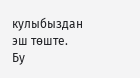кулыбыздан эш төште. Бу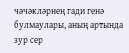чәчәкләрнең гади генә булмаулары, аның артында зур сер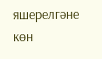яшерелгәне көн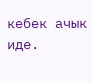кебек ачык иде.